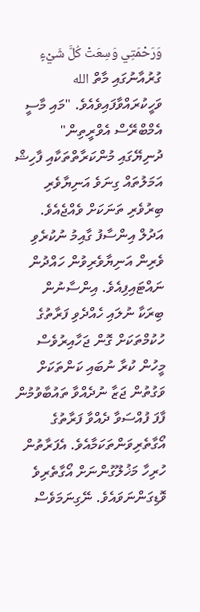وَرَحْمَتِي وَسِعَتْ كُلَّ شَيْءٍ ގުރުއާނުގައި މާތް الله ވަހީކުރައްވާފައިވެއެވެ. "މައި މާސީ އެމްބްރޭސް އެވްރީތިން"
ދުނިޔޭގައި މުންކަރާތްތަކާއި ފާހިޝް އަމަލުތައް ގިނަވެ އަނިޔާވެރި ބިރުވެރި ތަނަކަށް ވެއްޖެއެވެ. އަދުލް އިންސާފު ގާއިމު ނުކުރެވި ވެރިން އަނިޔާވެރިވުން ހައްދުން ނައްޓައިފިއެވެ. އިންސާނުން ބިރަކާ ނުލައި ހެއްދެވި ފަރާތުގެ ހުކުމްތަކަށް ގޮން ޖަހާއިރުވެސް މީހުން ކުރާ ނުބައި ކަންތަކަށް ވަގުތުން ޖަޒާ ނުދެއްވާ ތައުބާވުމުން ފާފަ ފުއްސަވާ ދެއްވާ ފަރާތުގެ އޯގާތެރިވަންތަކަމާއެވެ. އެފަރާތުން ހުރިހާ މަޚުލޫގުންނަށް އޯގާތެރިވެ ވޮޑިގަންނަވައެވެ. ނޭގިނަމަވެސް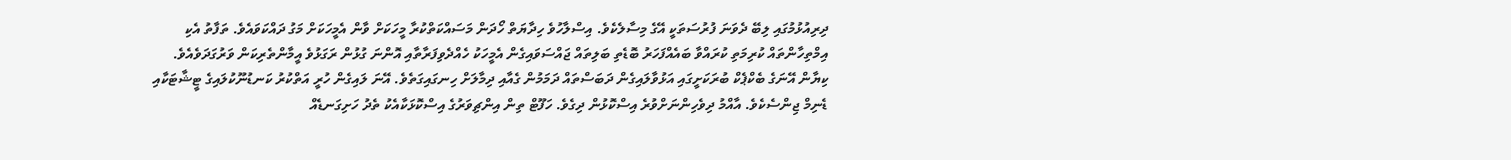ދިރިއުޅުމުގައި ލިބޭ ދެވަނަ ފުރުސަތަކީ އޭގެ މިސާލެކެވެ. އިސްލާހުވެ ހިދާޔަތް ހޯދަން މަސައްކަތްކުރާ މީހަކަށް ވާން އެމީހަކަށް މަގު ދައްކަވައެވެ. ތަފާތު އެކި އިމްތިހާންތައް ކުރިމަތި ކުރައްވާ ބައެއްފަހަރު ބޮޑެތި ބަލިތައް ޖައްސަވައިގެން އެމީހަކު ހެއްދެވިފަރާތާއި އޮންނަ ގުޅުން ރަގަޅުވެ އީމާންތެރިކަން ވަރުގަދަވެއެވެ.
ކިޔާން އޭނަގެ ބެކްޕެކް ބުރަކަށީގައި އަޅުވާލައިގެން ދަބަސްތައް ދަމަމުން ގެއާއި ދިމާލަށް ހިނގައިގަތެވެ. އޭނަ ލައިގެން ހުރީ އަތްކުރު ކަނޑުނޫކުލައިގެ ޓީޝާޓަކާއި ޑެނިމް ޖިންސެކެވެ. އާއްމު ދިވެހިންނަށްވުރެ އިސްކޮޅުން ދިގެވެ. ހަފޫޓް ތިން އިންޗިވަރުގެ އިސްކޮޅަކާއެކު ތެދު ހަށިގަނޑެއް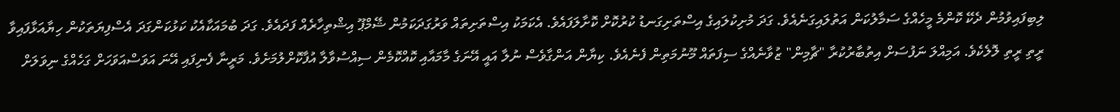ލިބިފައިވުމުން ދެކޭ ކޮންމެ މީހެއްގެ ސަމާލުކަން އަތުލައިގަނެއެވެ. ގަދަ މުށިކުލައިގެ އިސްތަށިގަނޑު ކުރުކޮށް ކޮށާލަފައެވެ. އެކަމަކު އިސްތަށިތައް ވަރުގަދަކަމުން ޝޭމްޕޫ އިޝްތިހާރެއް ފަދައެވެ. ގަދަ ބުމައަކާއެކު ކަޅުކަންގަދަ އެސްފިޔަތަކުން ހިޔާއަޅާފައިވާ ރީތި ރީތި ލޮލެކެވެ. އަމިއްލަ ނަފުސަށް އިތުބާރުކުރާ "ޗާމިން" ޒުވާނެއްގެ ސިފަތައް މޫނުމަތިން ފެނެއެވެ. ކިޔާން އަންގާވެސް ނުލާ އައީ އޭނަގެ މާމައާއި ކޮއްކޮމެން ސިއްސުވާލާ އުފާކޮށްލުމަށެވެ. މަރީނާ ފެނިފައި އޭނަ އަވަސްއަވަހަށް ގަހެއްގެ ނިވަލަށް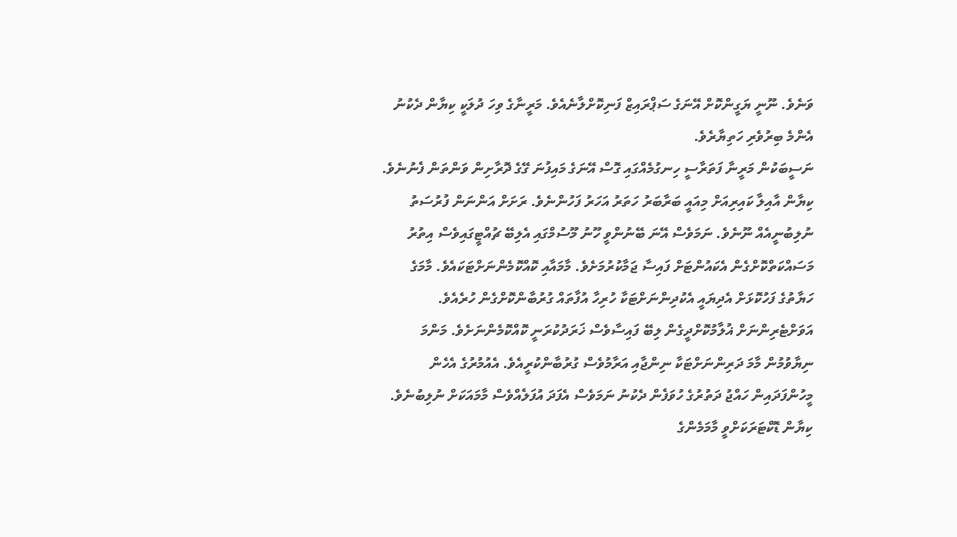ވަނެވެ. ނޫނީ ޔަގީންކޮށް އޭނަގެ ސަޕްރައިޒް ފަނިކޮށްލާނެއެވެ. މަރީނާގެ ވިހަ ދުލަކީ ކިޔާން ދެކުނު އެންމެ ބިރުވެރި ހަތިޔާރެވެ.
ނަސީބަކުން މަރީނާ ފަތަރާސީ ހިނގުމެއްގައި ގޮސް އޭނަގެ މައިފުނަ ގޭގެ ދޮރާށިން ވަންތަން ފެނުނެވެ.
ކިޔާން އާއިލާ ކައިރިއަށް މިއައީ ބަރާބަރު ހަތަރު އަހަރު ފަހުންނެވެ. ރަށަށް އަންނަން ފުރުސަތު ނުލިބުނީއެއް ނޫނެވެ. ނަމަވެސް އޭނަ ބޭނުންވީ ހޫނު މޫސުމްގައި އެލިބޭ ޗުއްޓީގައިވެސް އިތުރު މަސައްކަތްކޮށްގެން އެކައުންޓަށް ފައިސާ ޖަމާކުރުމަށެވެ. މާމައާއި ކޮއްކޮމެންނަށްޓަކައެވެ. މާމަގެ ހަޔާތުގެ ފަހުކޮޅަށް އެދިޔައީ އެކުދިންނަށްޓަކާ ހުރިހާ އުފާތައް ގުރުބާންކޮށްގެން ހުރެއެވެ. އަވަށްޓެރިންނަށް ޣުލާމުކޮށްދީގެން ލިބޭ ފައިސާވެސް ޚަރަދުކުރަނީ ކޮއްކޮމެންނަށެވެ. މަންމަ ނިޔާވުމުން މާމަ ދަރިންނަށްޓަކާ ނިންޖާއި އަރާމުވެސް ގުރުބާންކުރީއެވެ. އެއުމުރުގެ އެހެން މީހުންފަދައިން ހައްޖު ދަތުރުގެ ހުވަފެން ދެކުނު ނަމަވެސް އެފަދަ އުފަލެއްވެސް މާމައަކަށް ނުލިބުނެވެ. ކިޔާން ޑޮކްޓަރަކަށްވީ މާމަމެންގެ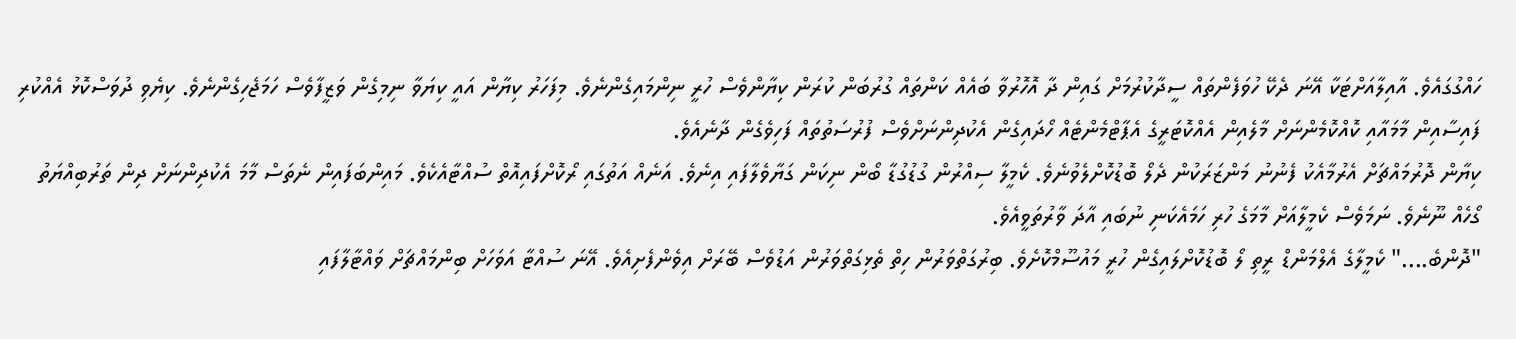ހައްގުގައެވެ. އާއިލާއަށްޓަކާ އޭނަ ދެކޭ ހުވަފެންތައް ސީދާކުރުމަށް ގައިން ދާ އޮހޮރުވާ ބައެއް ކަންތައް ގުރުބަން ކުރަން ކިޔާންވެސް ހުރީ ނިންމައިގެންނެވެ. މިފަހަރު ކިޔާން އައީ ކިޔަވާ ނިމިގެން ވަޒީފާވެސް ހަމަޖެހިގެންނެވެ. ކިޔެވި ދުވަސްކޮޅު އެއްކުރި ފައިސާއިން މާމައާއި ކޮއްކޮމެންނަށް މާލެއިން އެއްކޮޓަރީގެ އެޕާޓްމެންޓެއް ހޯދައިގެން އެކުދިންނަށްވެސް ފުރުސަތުތައް ފަހިވެގެން ދާނެއެވެ.
ކިޔާން ދޮރުމައްޗަށް އެރުމާއެކު ފެނުނު މަންޒަރަކުން ދެލޯ ބޮޑުކޮށްލެވުނެވެ. ކެމީލާ ސިއްރުން ގުޑުގުޑާ ބޯން ނިކަން ގަޔާވެލާފައި އިނެވެ. އަނެއް އަތުގައި ރޯކޮށްފައިއޮތް ސުއްޓާއެކެވެ. މައިންބަފައިން ނެތަސް މާމަ އެކުދިންނަށް ދިން ތަރުބިއްޔަތު ގޯހެއް ނޫނެވެ. ނަމަވެސް ކެމީލާއަށް މާމަގެ ހުރި ހަމައެކަނި ނުބައި އާދަ ވާރުތަވީއެވެ.
"ދޮންބެ...." ކެމީލާގެ އެލްމަންޑް ރީތި ލޯ ބޮޑުކޮށްލައިގެން ހުރީ މައުސޫމްކޮށެވެ. ބިރުގަތްވަރުން ހިތް ތެޅިގަތްވަރުން އަޑުވެސް ބޭރަށް އިވެންފެށިއެވެ. އޭނަ ސުއްޓާ އަވަހަށް ބިންމައްޗަށް ވައްޓާލާފައި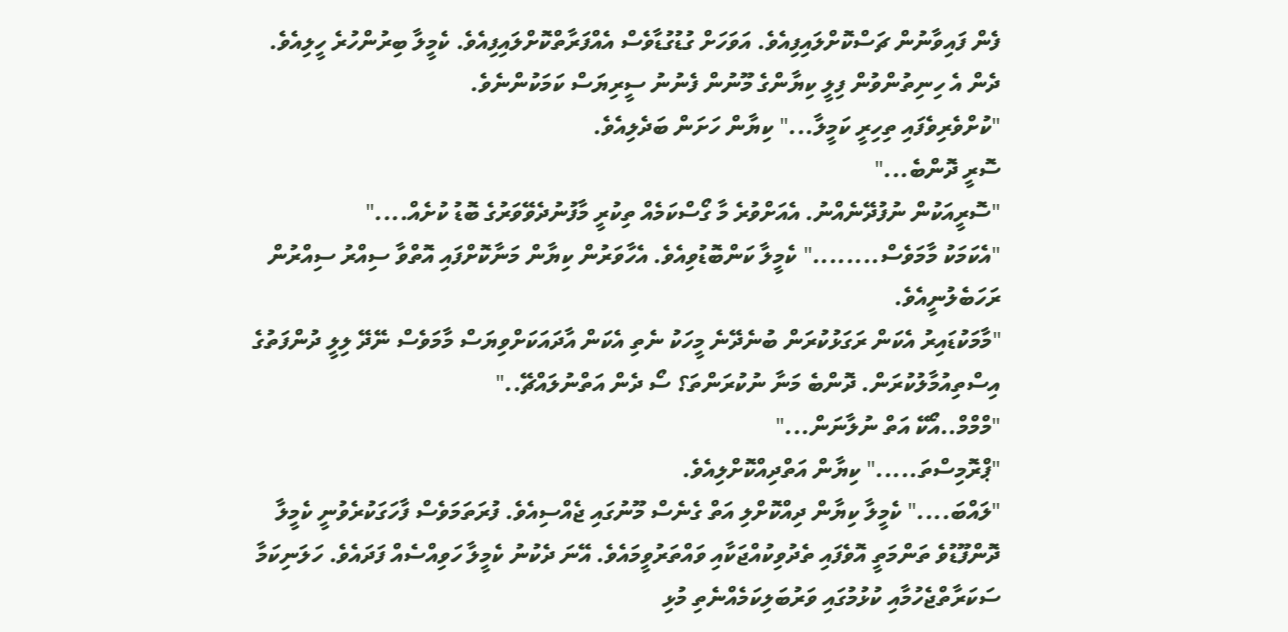ފެން ފައިވާނުން ޗަސްކޮށްލައިފިއެވެ. އަވަހަށް ގުޑުގުޑާވެސް އެއްފަރާތްކޮށްލައިފިއެވެ. ކެމީލާ ބިރުންހުރެ ހީލިއެވެ. ދެން އެ ހިނިތުންވުން ފިލީ ކިޔާންގެ މޫނުން ފެނުނު ސީރިޔަސް ކަމަކުންނެވެ.
"ކުށްވެރިވެފައި ތިހިރީ ކަމީލާ..." ކިޔާން ހަށަން ބަދެލިއެވެ.
ސޮރީ ދޮންބެ..."
"ސޮރީއަކުން ނުފުދޭނެއްނު. އެއަށްވުރެ މާ ގޯސްކަމެއް ތިކުރީ މާފުނުދެވޭވަރުގެ ބޮޑު ކުށެއް...."
"އެކަމަކު މާމަވެސް........" ކެމީލާ ކަންބޮޑުވިއެވެ. އެހާވަރުން ކިޔާން މަނާކޮށްފައި އޮތްވާ ސިއްރު ސިއްރުން ރަހަބެލުނީއެވެ.
"މާމަކުޑައިރު އެކަން ރަގަޅުކުރަން ބުނެދޭނެ މީހަކު ނެތި އެކަން އާދައަކަށްވިޔަސް މާމަވެސް ނޭދޭ ލިލީ ދުންފަތުގެ އިސްތިއުމާލުކުރަން. ދޮންބެ މަނާ ނުކުރަންތަ؟ ސޯ ދެން އަތްނުލައްޗޭ.."
"މްމްމް..އޯކޭ އަތް ނުލާނަން..."
"ޕްރޮމިސްތަ....." ކިޔާން އަތްދިއްކޮށްލިއެވެ.
"ލައްބަ...." ކެމީލާ ކިޔާން ދިއްކޮށްލި އަތް ގެނެސް މޫނުގައި ޖެއްސިއެވެ. ފުރަތަމަވެސް ފާހަގަކުރެވުނީ ކެމީލާ ދޮންފޫޑުވެ ތަންމަތީ އޮވެފައި ތެދުވިކުއްޖަކާއި ވައްތަރުވީމައެވެ. އޭނަ ދެކުނު ކެމީލާ ހަވިއްސެއް ފަދައެވެ. ހަލަނިކަމާ ސަކަރާތްޖެހުމާއި ކުޅުމުގައި ވަރުބަލިކަމެއްނެތި މުޅި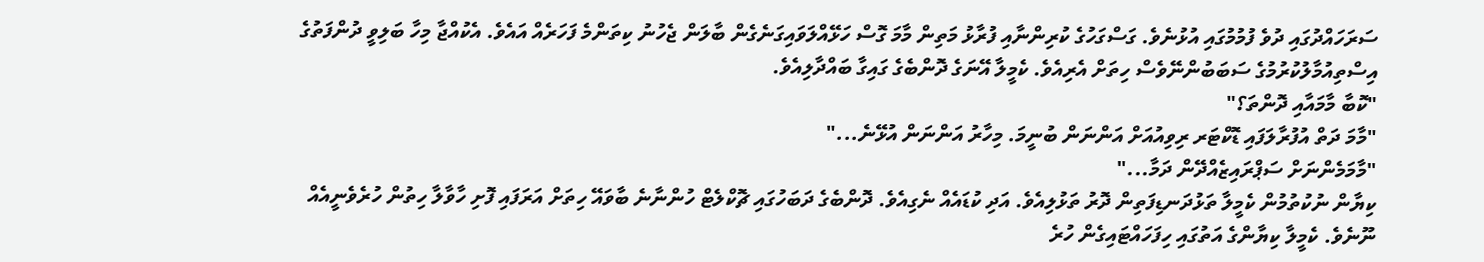ސަރަހައްދުގައި ދުވެ ފުމުމުގައި އުޅުނެވެ. ގަސްގަހުގެ ކުރިންނާއި ފުރާޅު މަތިން މާމަ ގޮސް ހަޅޭއްލަވައިގަނެގެން ބާލަން ޖެހުނު ކިތަންމެ ފަހަރެއް އައެވެ. އެކުއްޖާ މިހާ ބަލިވީ ދުންފަތުގެ އިސްތިއުމާލުކުރުމުގެ ސަބަބުންނޭވެސް ހިތަށް އެރިއެވެ. ކެމީލާ އޭނަގެ ދޮންބެގެ ގައިގާ ބައްދާލިއެވެ.
"ކޮބާ މާމައާއި ދޮންތަ؟"
"މާމަ ދަތް އުފުރާލަފައި ޑޮކްޓަރ ރިވިއުއަށް އަންނަން ބުނީމަ. މިހާރު އަންނަން އުޅޭނެ..."
"މާމަމެންނަށް ސަޕްރައިޒެއްދޭން ދަމާ..."
ކިޔާން ނުކުތުމުން ކެމީލާ ތަޅުދަނޑިފަތިން ދޮރު ތަޅުލިއެވެ. އަދި ކުޑައެއް ނެގިއެވެ. ދޮންބެގެ ދަބަހުގައި ޗޮކްލެޓް ހުންނާނެ ބާވައޭ ހިތަށް އަރަފައި ފޮށި ހާވާލާ ހިތުން ހުރެވެނީއެއް ނޫނެވެ. ކެމީލާ ކިޔާންގެ އަތުގައި ހިފަހައްޓައިގެން ހުރެ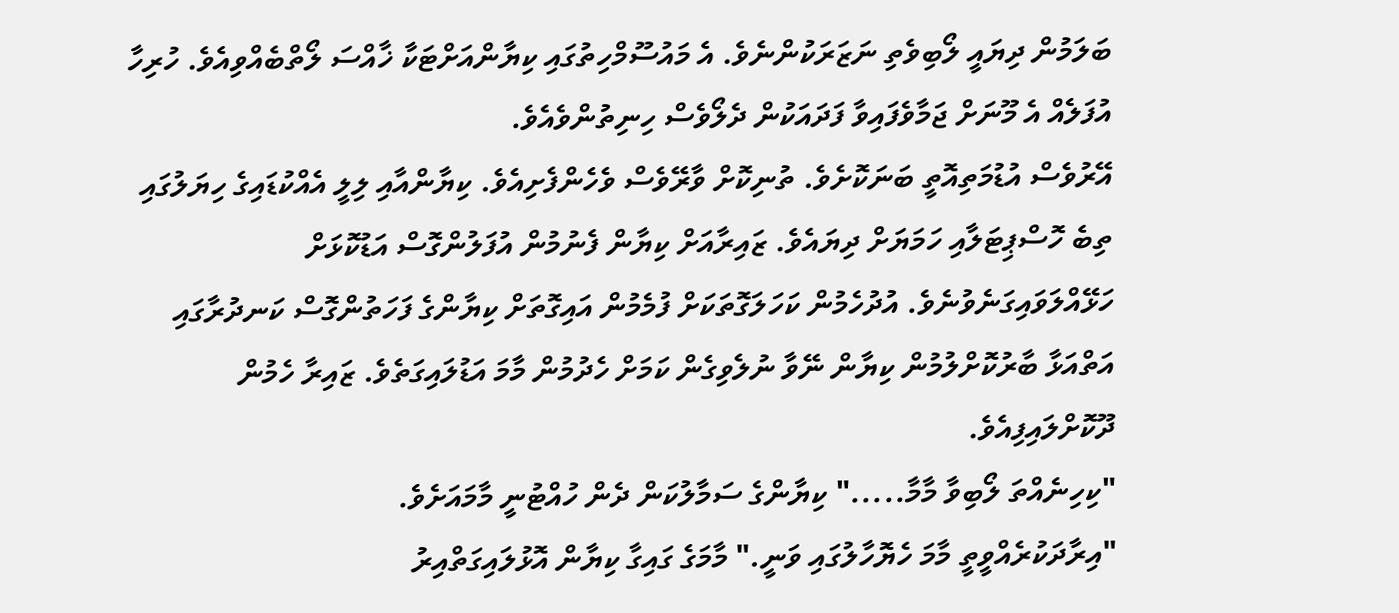ބަލަމުން ދިޔައީ ލޯބިވެތި ނަޒަރަކުންނެވެ. އެ މައުސޫމްހިތުގައި ކިޔާންއަށްޓަކާ ޚާއްސަ ލޯތްބެއްވިއެވެ. ހުރިހާ އުފަލެއް އެ މޫނަށް ޖަމާވެފައިވާ ފަދައަކުން ދެލޯވެސް ހިނިތުންވެއެވެ.
އޭރުވެސް އުޑުމަތިއޮތީ ބަނަކޮށެވެ. ތުނިކޮށް ވާރޭވެސް ވެހެންފެށިއެވެ. ކިޔާންއާއި ލިލީ އެއްކުޑައިގެ ހިޔަލުގައި ތިބެ ހޮސްޕިޓަލާއި ހަމަޔަށް ދިޔައެވެ. ޒައިރާއަށް ކިޔާން ފެނުމުން އުފަލުންގޮސް އަޑުކޮޅަށް ހަޅޭއްލަވައިގަނެވުނެވެ. އުދުހެމުން ކަހަލަގޮތަކަށް ފުމެމުން އައިގޮތަށް ކިޔާންގެ ފަހަތުންގޮސް ކަނދުރާގައި އަތްއަޅާ ބާރުކޮށްލުމުން ކިޔާން ނޭވާ ނުލެވިގެން ކަމަށް ހެދުމުން މާމަ އަޑުލައިގަތެވެ. ޒައިރާ ހެމުން ދޫކޮށްލައިފިއެވެ.
"ކިހިނެއްތަ ލޯބިވާ މާމާ....." ކިޔާންގެ ސަމާލުކަން ދެން ހުއްޓުނީ މާމައަށެވެ.
"އިރާދަކުރެއްވީތީ މާމަ ހެޔޮހާލުގައި ވަނީ." މާމަގެ ގައިގާ ކިޔާން އޮޅުލައިގަތްއިރު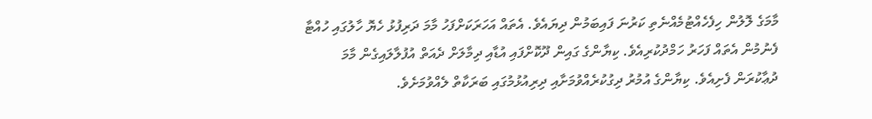މާމަގެ ލޮލުން ހިފެހެއްޓުމެއްނެތި ކަރުނަ ފައިބަމުން ދިޔައެވެ. އެތައް އަހަރަކަށްފަހު މާމަ ދަރިފުޅު ހެޔޮ ހާލުގައި ހުއްޓާ ފެނުމުން އެތައް ފަހަރު ހަމްދުކުރިއެވެ. ކިޔާންގެ ގައިން ދޫކޮށްފައި އުޑާއި ދިމާލަށް ދެއަތް އުފުލާލައިގެން މާމަ ދުޢާކުރަން ފެށިއެވެ. ކިޔާންގެ އުމުރު ދިގުކުރެއްވުމަށާއި ދިރިއުޅުމުގައި ބަރަކާތް ލެއްވުމަށެވެ.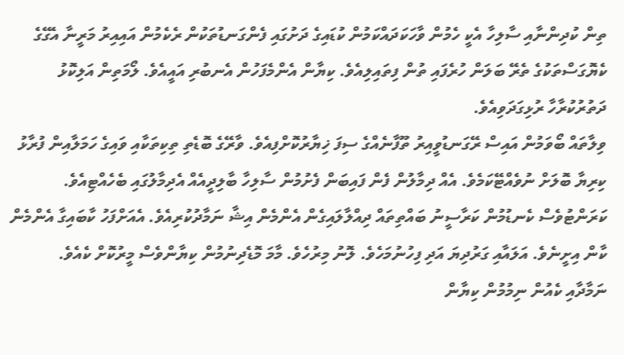ތިން ކުދިންނާއި ސާލިހާ އެކީ ހެމުން ވާހަކަދައްކަމުން ކުޑައިގެ ދަށުގައި ފެންގަނޑުތަކުން ރެކެމުން އައިއިރު މަރީނާ އެގޭގެ ކެޔޮގަސްތަކުގެ ތެރޭ ބަލަން ހުރެފައި ތުން ފިތައިލިއެވެ. ކިޔާން އެންމެފަހުން އެނބުރި އައީއެވެ. ލޯމަތިން އަލިކޮޅު ދަތުރުކުރާހާ ރުޅިގަދަވިއެވެ.
ވިލާތައް ބޯވަމުން އައިސް ރޭގަނޑުވީއިރު ތޫފާނެއްގެ ސިފަ ޚިޔާރުކޮށްފިއެވެ. ވާރޭގެ ބޮޑެތި ތިކިތަކާއި ވައިގެ ހަމަލާއިން ފުރާޅު ކިރިޔާ ބޮލަށް ނުވެއްޓޭކަމެވެ. އެއް ދިމާލުން ފެން ފައިބަން ފެށުމުން ސާލިހާ ބާލިދީއެއް އެދިމާލުގައި ބެހެއްޓިއެވެ. ކަރަންޓުވެސް ކެނޑުމުން ކަރާސީނު ބައްތިތައް ދިއްލާލައިގެން އެންމެން އިޝާ ނަމާދުކުރިއެވެ. އެއަށްފަހު ކާބައިގާ އެންމެން ކާން އިށީނެވެ. އަލައާއި ގަރުދިޔަ އަދި ފިހުނުމަހެވެ. ލޮނު މިރުހެވެ. މާމަ މޮޑެދިނުމުން ކިޔާންވެސް މީރުކޮށް ކެއެވެ.
ނަމާދާއި ކެއުން ނިމުމުން ކިޔާން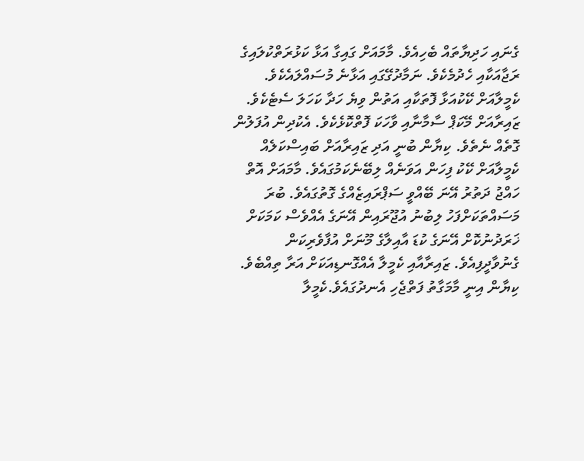ގެނައި ހަދިޔާތައް ބެހިއެވެ. މާމައަށް ގައިގާ އަޅާ ކަޅުރަތްކުލައިގެ ރަޖާއަކާއި ހެދުމެކެވެ. ނަމާދުގޭގައި އަޅާނެ މުސައްލައެކެވެ. ކެމީލާއަށް ކޭކުއަޅާ ފޮތަކާއި އަތުން ވިޔެ ހަދާ ކަހަލަ ސެޓެކެވެ. ޒައިރާއަށް މޭކަޕް ސާމާނާއި ވާހަކަ ފޮތްކޮޅެކެވެ. އެކުދިން އުފަލުން ގޮތެއް ނެތެވެ. ކިޔާން ބުނީ އަދި ޒައިރާއަށް ބައިސްކަލެއް ކެމީލާއަށް ކޭކު ފިހަން އަވަނެއް ލިބޭނެކަމުގައެވެ. މާމައަށް އޮތް ހައްޖު ދަތުރު އޭނަ ބޭއްވީ ސަޕްރައިޒެއްގެ ގޮތުގައެވެ. ބުރަ މަސައްތަކަށްފަހު ލިބުނު އުޖޫރައިން އޭނަގެ އެއްވެސް ކަމަކަށް ޚަރަދުނުކޮށް އޭނަގެ ކުޑަ އާއިލާގެ މޫނަށް އުފާވެރިކަން ގެނުވާދީފިއެވެ. ޒައިރާއާއި ކެމީލާ އެއްގޮނޑިއަކަށް އަރާ ތިއްބެވެ. ކިޔާން އިނީ މާމަގާތު ފަތްޖެހި އެނދުގައެވެ.ކެމީލާ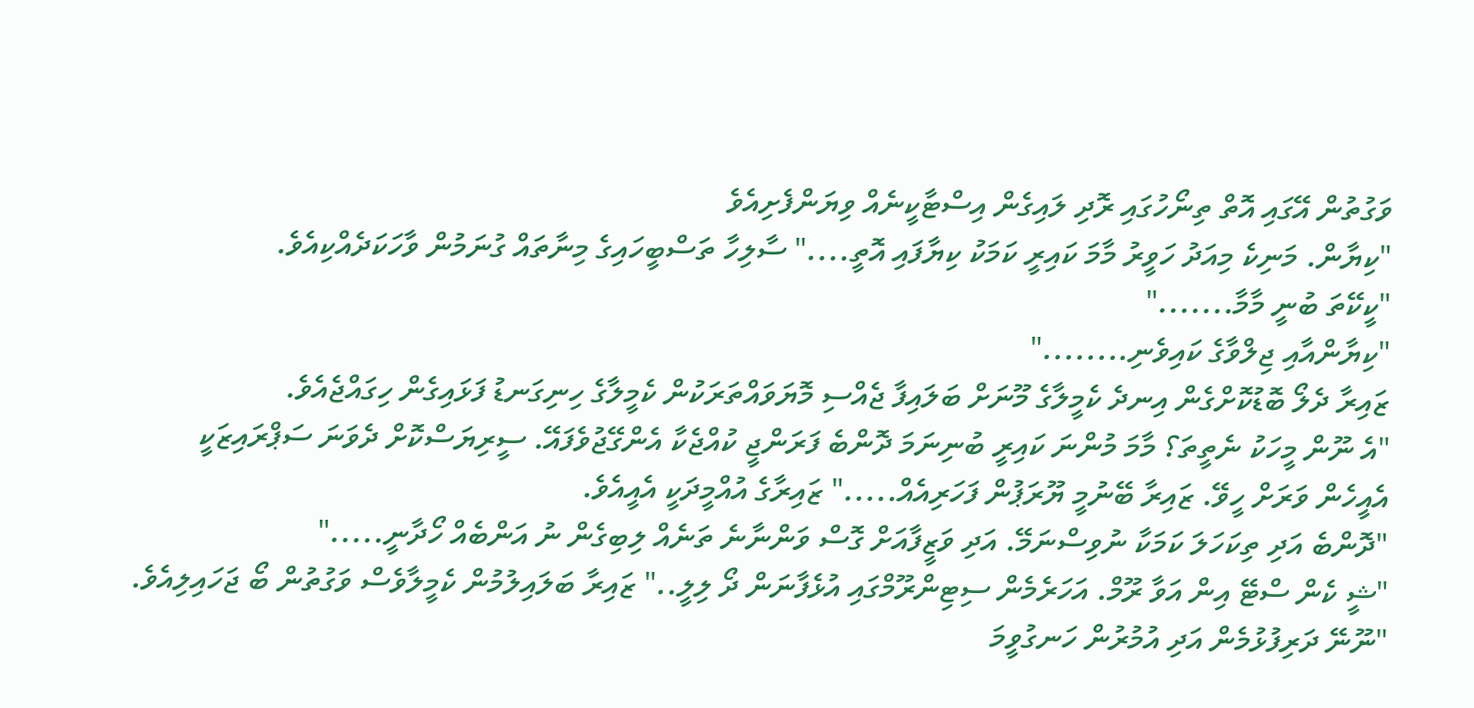ވަގުތުން އޭގައި އޮތް ތިނޯހުގައި ރޮދި ލައިގެން އިސްޓާކީނެއް ވިޔަންފެށިއެވެ
"ކިޔާން. މަނިކެ މިއަދު ހަވީރު މާމަ ކައިރީ ކަމަކު ކިޔާފައި އޮތީ...." ސާލިހާ ތަސްބީހައިގެ މިނާތައް ގުނަމުން ވާހަކަދެއްކިއެވެ.
"ކީކޭތަ ބުނީ މާމާ......."
"ކިޔާންއާއި ޖިލްވާގެ ކައިވެނި........"
ޒައިރާ ދެލޯ ބޮޑުކޮށްގެން އިނދެ ކެމީލާގެ މޫނަށް ބަލައިފާ ޖެއްސި މޮޔަވައްތަރަކުން ކެމީލާގެ ހިނިގަނޑު ފަޅައިގެން ހިގައްޖެއެވެ.
"އެ ނޫން މީހަކު ނެތީތަ؟ މާމަ މުންނަ ކައިރީ ބުނިނަމަ ދޮންބެ ފަރަންޖީ ކުއްޖެކާ އެންގޭޖުވެފައޭ. ސީރިޔަސްކޮށް ދެވަނަ ސަޕްރައިޒަކީ އެއީހެން ވަރަށް ހީވޭ. ޒައިރާ ބޭނުމީ ޔޫރަޕުން ފަހަރިއެއް....." ޒައިރާގެ އުއްމީދަކީ އެއީއެވެ.
"ދޮންބެ އަދި ތިކަހަލަ ކަމަކާ ނުވިސްނަމޭ. އަދި ވަޒީފާއަށް ގޮސް ވަންނާނެ ތަނެއް ލިބިގެން ނު އަންބެއް ހޯދާނީ....."
"ޝީ ކެން ސްޓޭ އިން އަވާ ރޫމް. އަހަރެމެން ސިޓިންރޫމްގައި އުޅެފާނަން ދޯ ލިލީ.." ޒައިރާ ބަލައިލުމުން ކެމީލާވެސް ވަގުތުން ބޯ ޖަހައިލިއެވެ.
"ނޫނޭ ދަރިފުޅުމެން އަދި އުމުރުން ހަނގުވީމަ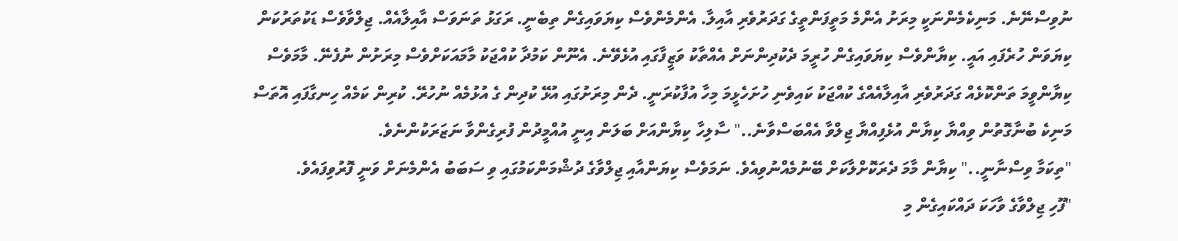ނުވިސްނޭނެ. މަނިކެމެންނަކީ މިރަށު އެންމެ މަތީފަންތީގެ ގަދަރުވެރި އާއިލާ. އެންމެންވެސް ކިޔަވައިގެން ތިބެނީ. ރަގަޅު ތަނަވަސް އާއިލާއެއް. ޖިލްވާވެސް ޑަކުތަރުކަން ކިޔަވަން ހުރެފައި އައީ. ކިޔާންވެސް ކިޔަވައިގެން ހުރީމަ ދެކުދިންނަށް އެއްތާކު ވަޒީފާގައި އުޅެވޭނެ. އެނޫން ކަމުދާ ކުއްޖަކު މާމައަކަށްވެސް މިރަށުން ނުފެނޭ. މާމަވެސް ކިޔާންވީމަ ތަންކޮޅެއް ގަދަރުވެރި އާއިލާއެއްގެ ކުއްޖަކު ކައިވެނި ހުށަހެޅީމަ މިހާ އުފާކުރަނީ. ދެން މިރަށުގައި އުޅޭ ކުދިން ގެ އުޅުމެއް ނުހުރޭ. ކުރިން ކަމެއް ހިނގާފައި އޮތަސް މަނިކެ ބުނާގޮތުން ވިއްޔާ ކިޔާން އުޅެފިއްޔާ ޖިލްވާ އެއްބަސްވާނެ.." ސާލިހާ ކިޔާންއަށް ބަލަން އިނީ އުއްމީދުން ފުރިގެންވާ ނަޒަރަކުންނެވެ.
"ތިކަމާ ވިސްނާނީ.." ކިޔާން މާމަ ދެރަކޮށްލާކަށް ބޭނުމެއްނުވިއެވެ. ނަމަވެސް ކިޔަންއާއި ޖިލްވާގެ ދުޝްމަންކަމުގައި ވި ސަބަބު އެންމެނަށް ވަނީ ފޮރުވިފައެވެ.
"ފޫހި ޖިލްވާގެ ވާހަކަ ދައްކައިގެން މި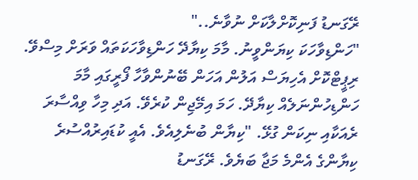ރޭގަނޑު ފަނިކޮށްލާކަށް ނުވާނެ.."
"ހަންޑިވާހަކަ ކިޔަންވީނު. މާމަ ކިޔާދޭ ހަންޑިވާހަކަތައް ވަރަށް މިސްވޭ. ރިޕީޓްކޮށް އެހިޔަސް އަލުން އަހަން ބޭނުންވާހާ ފޯރީގައި މާމަ ހަންޑިހުންނަލެއް ކިޔާދޭ. ހަމަ އިމޭޖިން ކުރެވޭ. އަދި މިހާ ވިއްސާރަ ރެއަކާއި ނިކަން ގުޅޭ. "ކިޔާން ބުނެލިއެވެ. އެއީ ކުޑައިރުއްސުރެ ކިޔާންގެ އެންމެ މަޖާ ބަޔެވެ. ރޭގަނޑު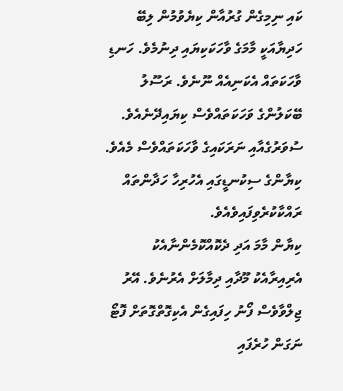ކައި ނިމިގެން ގުރުއާން ކިޔެވުމުން ލިބޭ ހަދިޔާއަކީ މާމަގެ ވާހަކަކިޔައި ދިނުމެވެ. ހަނޑި ވާހަކަތައް އެކަނިއެއް ނޫނެވެ. ރަސޫލު ބޭކަލުންގެ ވަހަކަތައްވެސް ކިޔައިދޭނެއެވެ. ސުވަރުގެއާއި ނަރަކައިގެ ވާހަކަތައްވެސް މެއެވެ. ކިޔާންގެ ސިކުނޑީގައި އެހުރިހާ ހަދާންތައް ރައްކާކުރެވިފައިވެއެވެ.
ކިޔާން މާމަ އަދި ދެކޮއްކޮމެންނާއެކު އެރިއިރާއެކު މޫދާއި ދިމާލަށް އެރުނެވެ. އޭރު ޖިލްވާވެސް ފޯނު ހިފައިގެން އެކިގޮތްގޮތަށް ފޮޓޯ ނަގަން ހުރެފައި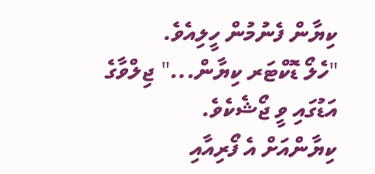ކިޔާން ފެނުމުން ހީލިއެވެ.
"ހެލޯ ޑޮކްޓަރ ކިޔާން..." ޖިލްވާގެ އަޑުގައި ވީ ޖޯޝެކެވެ.
ކިޔާންއަށް އެ ފޯރިއާއި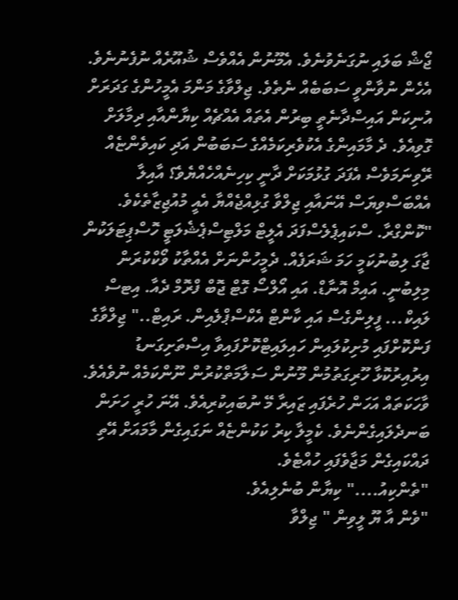ޖޯޝް ބަލައި ނުގަނެވުނެވެ. އެމޫނުން އެއްވެސް ޝުއޫރެއް ނުފެނުނެވެ. އެހެން ނުވާންވީ ސަބަބެއް ނެތެވެ. ޖިލްވާގެ މަންމަ އެމީހުންގެ ގަދަރަށް އުނިކަން އައިސްދާނެތީ ބިރުން އެތައް އެއްޗެއް ކިޔާންއާއި ދިމާލަށް ގޮވިއެވެ. ދެ މާމައިންގެ އެކުވެރިކަމެއްގެ ސަބަބުން އަދި ކައިވެންޏެއް ރޭވިނަމަވެސް އެފަދަ ގުޅުމަކަށް ދާނީ ކިހިނެއްހެއްޔެވެ؟ އާއިލާ އެއްބަސްވިޔަސް އޭނައާއި ޖިލްވާ ގުޅިއްޖެއްޔާ އެއީ މުއުޖިޒާތެކެވެ.
"ކޮންގްރާ. ސްކައިޕެލެސްފަދަ އެލީޓް މަލްޓިސްޕެޝެލަޓީ ހޮސްޕިޓަލަކުން ޖާގަ ލިބުނުކަމީ ހަމަ ޝަރަފެއް. ދެމީހުންނަށް އެއްތާކު ވޯކްކުރަން މިލިބުނީ. އައިމް އޮނާޑް. އައި އޯލްސޯ ގޮޓް ޖޮބް ފްރޮމް ދެއާ. އިޓސް ލައިކް... ފީލިންގެސް އައި ކާންޓް އެކްސްޕްލެއިން. ރައިޓް.." ޖިލްވާގެ ފަންކޮށްފައި މުށިކުލައިން ހައިލައިޓްކޮށްފައިވާ އިސްތަށިގަނޑު އިރުއިރުކޮޅާ ހޫރިގަތުމުން މޫނުން ސަލާމަތްކުރުން ނޫންކަމެއް ނުވެއެވެ. ވާހަކަތައް އަހަން ހުރެފައި ޒައިރާ މޭ ނުބައިކުރިއެވެ. އޭނަ ހުރީ ހަށަން ބަނދެލައިގެންނެވެ. ކެމީލާ ކިރު ކަކުންޏެއް ނަގައިގެން މާމައަށް އޭތި ދައްކައިގެން މަޖާވެފައި ހުއްޓެވެ.
"ތެންކިއު...." ކިޔާން ބުނެލިއެވެ.
"ވެން އާ ޔޫ ލީވިން " ޖިލްވާ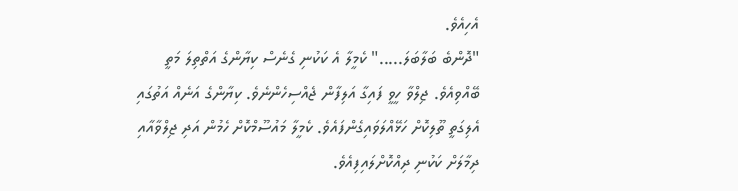އެހިއެވެ.
"ދޮންބެ ބަލާބަލަ....." ކެމީލާ އެ ކަކުނި ގެނެސް ކިޔާންގެ އަތްތިލަ މަތީ ބޭއްވިއެވެ. ޖިލްވާ ހީވީ ފައިގާ އަލިފާން ޖެއްސިހެންނެވެ. ކިޔާންގެ އަނެއް އަތުގައި އެލިގަތީ ތޫލިކޮށް ހަޅޭއްލަވައިގެންފައެވެ. ކެމީލާ މައުސޫމްކޮށް ހެމުން އަދި ޖިލްވާއާއި ދިމާލަށް ކަކުނި ދިއްކޮށްލައިފިއެވެ.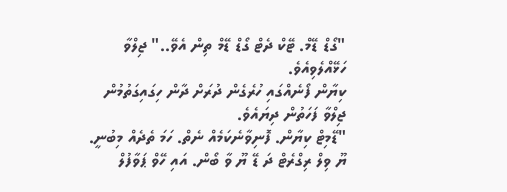"ގޯޑް ޑޭމް. ޓޭކް ދެޓް ގޯޑް ޑޭމް ތިން އެވޭ.." ޖިލްވާ ހަޅޭއްލެވިއެވެ.
ކިޔާން ފޯނެއްގައި ހުރެގެން ދުރަށް ދާން ހިގައިގަތުމުން ޖިލްވާ ފަހަތުން ދިޔައެވެ.
"ޑޭމިޓް ކިޔާން. ފޮނިވާނެކަމެއް ނެތް. ހަމަ ތެދެއް މިބުނީ. ޔޫ ވިލް ރިގްރެޓް ދަ ޑޭ ޔޫ ވާ ބޯން. އައި ހޭވް ޕަވާފުލް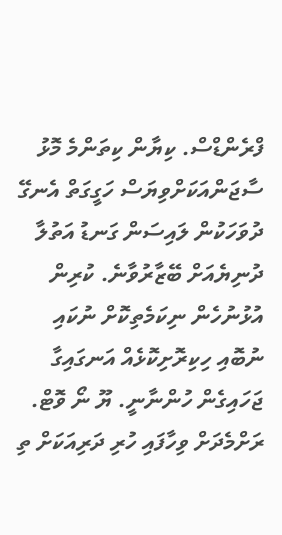ފްރެންޑްސް. ކިޔާން ކިތަންމެ މޮޅު ސާޖަންއަކަށްވިޔަސް ހަގީގަތް އެނގޭ ދުވަހަކުން ލައިސަން ގަނޑު އަތުލާ ދުނިޔެއަށް ބޭޒާރުވާނެ. ކުރިން އުޅުނުހެން ނިކަމެތިކޮށް ނުކައި ނުބޮއި ހިކިރޮށިކޮޅެއް އަނގައިގާ ޖަހައިގެން ހުންނާނީ. ޔޫ ނޯ ވޮޓް. ރަށްމެދަށް ވިހާފައި ހުރި ދަރިއަކަށް ތި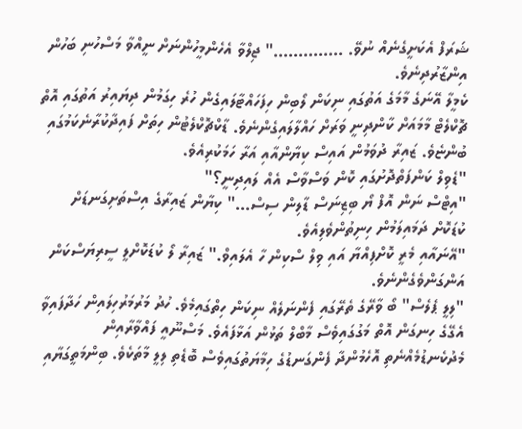ޝަރަފް އެކަށީގެނެއް ނުވޭ. .............." ޖިލްވާ އެހެންމީހުންނަށް ނީއްވާ މަސްހުނި ބަހުން އިންޒާރުދިނެވެ.
ކެމީލާ އޭނަގެ މާމަގެ އަތުގައި ނިކަން ލޯބިން ހިފަހައްޓާލައިގެން ހުރެ ހިގަމުން ދިޔައިރު އަތުގައި އޮތް ޗޮކްލެޓް މާމައަށް ކާންދިނީ ވަރަށް ހައްލާލައިގެންނެވެ. ޑާކްޗޮކްލެޓުން ހިތަށް ފައިދާކުރާނެކަމުގައި ބުންޏެވެ. ޒައިރާ ދުވަމުން އައިސް ކިޔާންއާއި އަރާ ހަމަކުރިއެވެ.
"ޑެވިލް ކަންފަތްދޮށުގައި ކޮން ވަސްވާސް އެއް ލައިދިނީ؟"
"އިޓްސް ނަން އޮފް ޔޯ ބިޒިނަސް ޑާލިން ސިސް..." ކިޔާން ޒައިރާގެ އިސްތަށިގަނޑަށް ކުޑަކޮށް ދަމައިލަމުން ހިނިތުންވެލިއެވެ.
"އޭނައާއި މެރީ ކޮށްފިއްޔާ އައި ވިލް ސްކިން ހާ އެލައިވް." ޒައިރާ ލޯ ކުޑަކޮށްލީ ސީރިޔަސްކަން އަންގަންވެގެންނެވެ.
"ލިލީ ޕެލެސް" ބޯ ވާރޭގެ ތެރޭގައި ފެންނަލެއް ނިކަން ހިތްގައިމެވެ. ހުދު މަރުމަރުހިލައިން ހަދާފައިވާ އެގޭގެ ހިނގަން އޮތް މަގުގައިވެސް މާބްލް ތަޅުން އަޅާފައެވެ. މަސްނޫއީ ފައްވާރާއިން މެދުކެނޑުމެއްނެތި އޮހެމުންދާ ފެންގަނޑުގެ ހިމާޔަތުގައިވެސް ބޮޑެތި ލިލީ މާތަކެވެ. ބިންމަތީގަޔާއި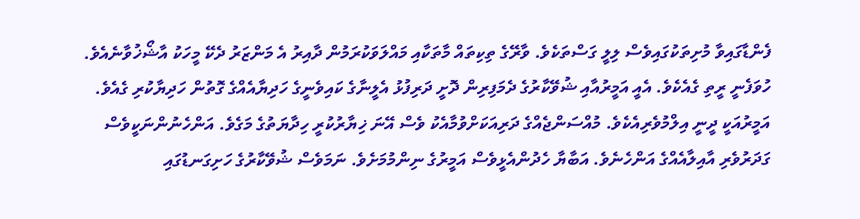ފެންޑާގައިވާ މުށިތަކުގައިވެސް ލިލީ ގަސްތަކެވެ. ވާރޭގެ ތިކިތައް މާތަކާއި މައްލަވަކުރަމުން ދާއިރު އެ މަންޒަރު ދެކޭ މީހަކު އާޝޯޚުވާނެއެވެ. ހުވަފެނީ ރީތި ގެއެކެވެ. އެއީ އަމީރުއާއި ޝުވޭކާރުގެ ދެމަފިރިން ދޮށީ ދަރިފުޅު އެލީނާގެ ކައިވެނީގެ ހަދިޔާއެއްގެ ގޮތުން ހަދިޔާކުރި ގެއެވެ. އަމީރުއަކީ ދީނީ އިލްމުވެރިއެކެވެ. މުއްސަންޖެއްގެ ދަރިއަކަށްވުމާއެކު ވެސް އޭނަ ޚިޔާރުކުރީ ހިދާޔަތުގެ މަގެވެ. އަންހެނުންނަކީވެސް ގަދަރުވެރި އާއިލާއެއްގެ އަންހެނެވެ. އަބާޔާ ހެދުންއެޅީވެސް އަމީރުގެ ނިންމުމަށެވެ. ނަމަވެސް ޝުވޭކާރުގެ ހަށިގަނޑުގައި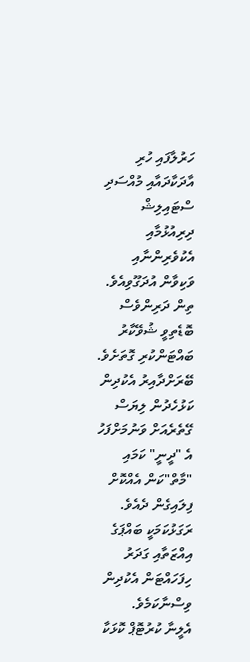ހަރުލާފައި ހުރި އާދަކާދައާއި މުއްސަދި ސްޓައިލިޝް ދިރިއުޅުމާއި އެކުވެރިންނާއި ވަކިވާން އުދަގޫވިއެވެ. ތިން ދަރިންވެސް ބޮޑެތިވީ ޝުވޭކާރު ބައްޓަންކުރި ގޮތަށެވެ. ބޭރަށްދާއިރު އެކުދިން ކަޅުހެދުން ލިޔަސް ގޭތެރެއަށް ވަނުމަށްފަހު އެ "ދީނީ" ކަމައި "މާތް"ކަން އެއްކޮށް ފިލައިގެން ދެއެވެ. ރަގަޅުކަމަކީ ބައްޕަގެ އިއްޒަތާއި ގަދަރު ހިފަހައްޓަން އެކުދިން ވިސްނާކަމެވެ.
އެލީނާ ކުރުޓޮޕް ކޮޅަކާ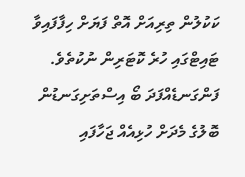ކަކުލުން ތިރިއަށް އޮތް ފަޔަށް ހިފާފައިވާ ޓައިޓްގައި ހުރެ ކޮޓަރިން ނުކުތެވެ. ފަންގަނޑެއްފަދަ ބޯ އިސްތަށިގަނޑުން ބޮލުގެ މެދަށް ހުޅިއެއް ޖަހާފައި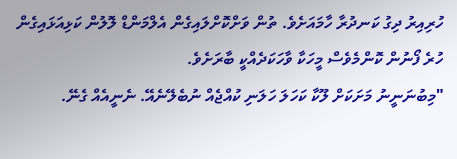ހުރިއިރު ދިގު ކަނދުރާ ހާމައަށެވެ. ތުން ވަށްކޮށްލައިގެން އެލްމަންޑް ލޮލުން ކަޅިއަޅައިގެން ހުރެ ފޯނުން ކޮންމެވެސް މީހަކާ ވާހަކަދެއްކީ ބާރަށެވެ.
"މިބުނަނީނު މަށަކަށް ލޫކާ ކަހަލަ ހަލަނި ކުއްޖެއް ނުބެލޭނެއޭ. ނެނީއެއް ގެނޭ.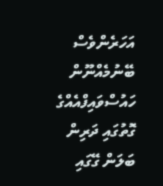އަހަރެންވެސް ބޭނުމެއްނޫން ހައުސްވައިފްއެއްގެ ގޮތުގައި ދަރިން ބަލަން ގޭގައި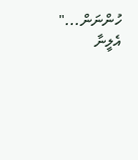ހުންނަން..." އެލީނާ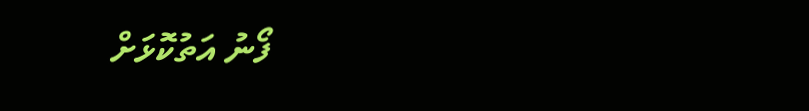ފޯނު އަތުކޮޅަށް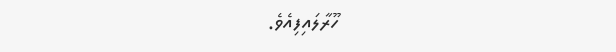ހޫރާލައިފިއެވެ.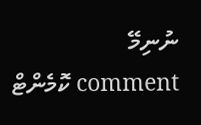ނުނިމޭ
comment ކޮމެންޓް